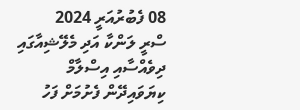08 ފެބުރުއަރީ 2024
ސްރީ ލަންކާ އަދި މެލޭޝިއާގައި ދިވެއްސާއި އިސްލާމް ކިޔަވައިދޭން ފެށުމަށް ފަހު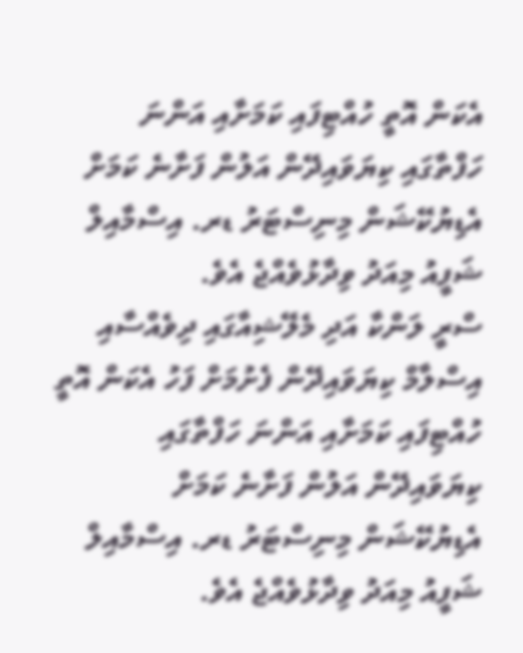އެކަން އޮތީ ހުއްޓިފައި ކަމަށާއި އަންނަ ހަފްތާގައި ކިޔަވައިދޭން އަލުން ފަށާނެ ކަމަށް އެޑިޔުކޭޝަން މިނިސްޓަރު ޑރ. އިސްމާއިލް ޝަފީއު މިއަދު ވިދާޅުވެއްޖެ އެވެ.
ސްރީ ލަންކާ އަދި މެލޭޝިއާގައި ދިވެއްސާއި އިސްލާމް ކިޔަވައިދޭން ފެށުމަށް ފަހު އެކަން އޮތީ ހުއްޓިފައި ކަމަށާއި އަންނަ ހަފްތާގައި ކިޔަވައިދޭން އަލުން ފަށާނެ ކަމަށް އެޑިޔުކޭޝަން މިނިސްޓަރު ޑރ. އިސްމާއިލް ޝަފީއު މިއަދު ވިދާޅުވެއްޖެ އެވެ.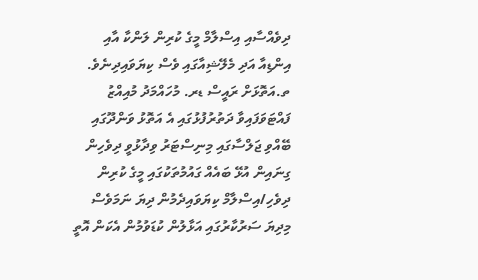ދިވެއްސާއި އިސްލާމް މީގެ ކުރިން ލަންކާ އާއި އިންޑިއާ އަދި މެލޭޝިއާގައި ވެސް ކިޔަވައިދިނެވެ.
ތ.އަތޮޅަށް ރައީސް ޑރ. މުހައްމަދު މުއިއްޒު ފައްޓަވަފައިވާ ދަތުރުފުޅުގައި އެ އަތޮޅު ވަންދޫގައި ބޭއްވި ޖަލްސާގައި މިނިސްޓަރު ވިދާޅުވީ ދިވެހިން ގިނައިން އުޅޭ ބައެއް ގައުމުތަކުގައި މީގެ ކުރިން ދިވެހި/އިސްލާމް ކިޔަވައިދެމުން ދިޔަ ނަމަވެސް މިދިޔަ ސަރުކާރުގައި އަޅާލުން ކުޑަވުމުން އެކަން އޮތީ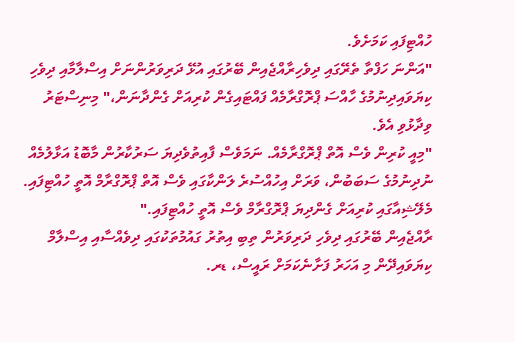ހުއްޓިފައި ކަމަށެވެ.
"އަންނަ ހަފްތާ ތެރޭގައި ދިވެހިރާއްޖެއިން ބޭރުގައި އުޅޭ ދަރިވަރުންނަށް އިސްލާމާއި ދިވެހި ކިޔަވައިދިނުމުގެ ހާއްސަ ޕްރޮގްރާމެއް ފައްޓައިގެން ކުރިއަށް ގެންދާނަން،" މިނިސްޓަރު ވިދާޅުވި އެވެ.
"މިއީ ކުރިން ވެސް އޮތް ޕްރޮގްރާމެއް. ނަމަވެސް ފާއިތުވެދިޔަ ސަރުކާރުން މާބޮޑު އަޅާލުމެއް ނުދިނުމުގެ ސަބަބުން، ވަރަށް އިހުއްސުރެ ލަންކާގައި ވެސް އޮތް ޕްރޮގްރާމް އޮތީ ހުއްޓިފައި. މެލޭޝިއާގައި ކުރިއަށް ގެންދިޔަ ޕްރޮގްރާމް ވެސް އޮތީ ހުއްޓިފައި."
ރާއްޖެއިން ބޭރުގައި ދިވެހި ދަރިވަރުން ތިބި އިތުރު ގައުމުތަކުގައި ދިވެއްސާއި އިސްލާމް ކިޔަވައިދޭން މި އަހަރު ފަށާނެކަމަށް ރައީސް، ޑރ.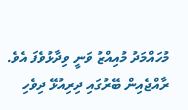މުހައްމަދު މުއިއްޒު ވަނީ ވިދާޅުވެފަ އެވެ.
ރާއްޖެއިން ބޭރުގައި ދިރިއުޅޭ ދިވެހި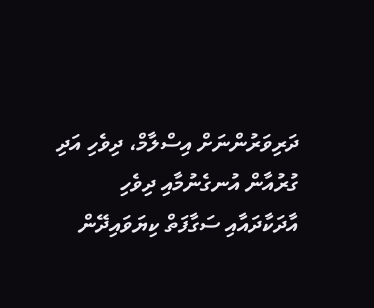ދަރިވަރުންނަށް އިސްލާމް، ދިވެހި އަދި ގުރުއާން އުނގެނުމާއި ދިވެހި އާދަކާދައާއި ސަގާފަތް ކިޔަވައިދޭން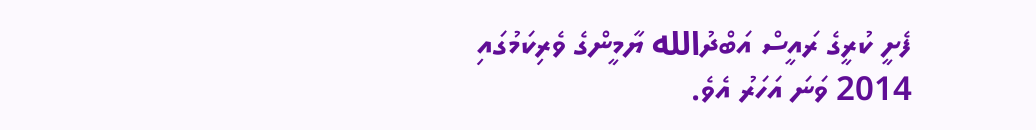ފެށީ ކުރީގެ ރައީސް އަބްދުالله ޔާމީންގެ ވެރިކަމުގައި 2014 ވަނަ އަހަރު އެވެ.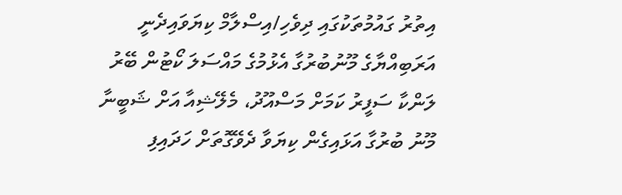އިތުރު ގައުމުތަކުގައި ދިވެހި/އިސްލާމް ކިޔަވައިދެނީ
އަރަބިއްޔާގެ މޫނުބުރުގާ އެޅުމުގެ މައްސަލަ ކޯޓުން ބޭރު
ލަންކާ ސަފީރު ކަމަށް މަސްއޫދު، މެލޭޝިއާ އަށް ޝަބީނާ
މޫނު ބުރުގާ އަޅައިގެން ކިޔަވާ ދެވޭގޮތަށް ހަދައިފި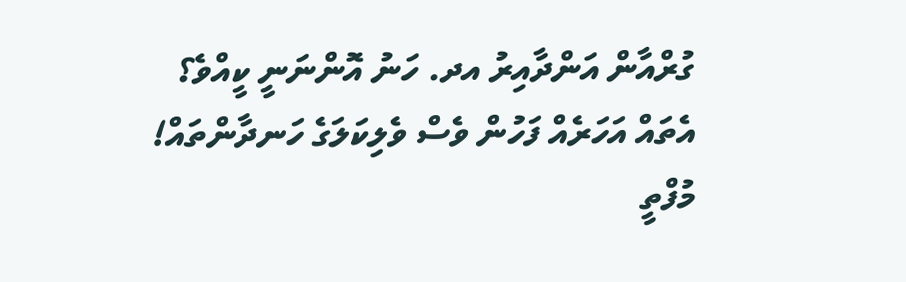ގުރްއާން އަންދާއިރު އދ. ހަނު އޮންނަނީ ކީއްވެ؟
އެތައް އަހަރެއް ފަހުން ވެސް ވެލިކަލަގެ ހަނދާންތައް!
މުފްތީ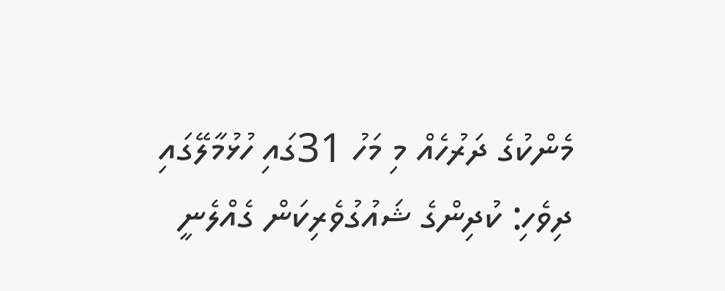މެންކުގެ ދަރުހެއް މި މަހު 31ގައި ހުޅުމާލޭގައި
ދިވެހި: ކުދިންގެ ޝައުގުވެރިކަން ގެއްލެނީ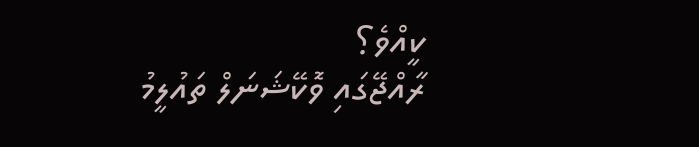ކީއްވެ؟
ރާއްޖޭގައި ވޮކޭޝަނަލް ތައުލީމު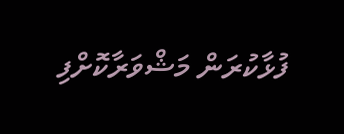ފުޅާކުރަން މަޝްވަރާކޮށްފި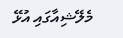މެލޭޝިއާގައި އުޅޭ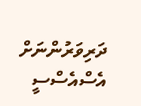ދަރިވަރުންނަށް އެސްއެސްސީ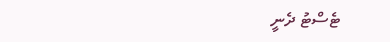ޓެސްޓު ދެނީ